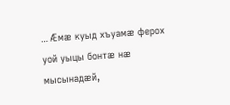… Æмæ куыд хъуамæ ферох уой уыцы бонтæ нæ мысынадæй,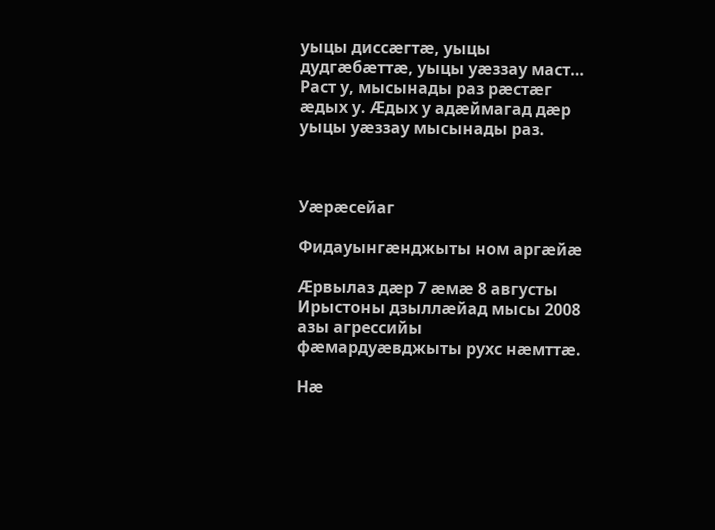уыцы диссæгтæ, уыцы дудгæбæттæ, уыцы уæззау маст… Раст у, мысынады раз рæстæг æдых у. Æдых у адæймагад дæр уыцы уæззау мысынады раз.



Уæрæсейаг

Фидауынгæнджыты ном аргæйæ

Æрвылаз дæр 7 æмæ 8 августы Ирыстоны дзыллæйад мысы 2008 азы агрессийы фæмардуæвджыты рухс нæмттæ.

Нæ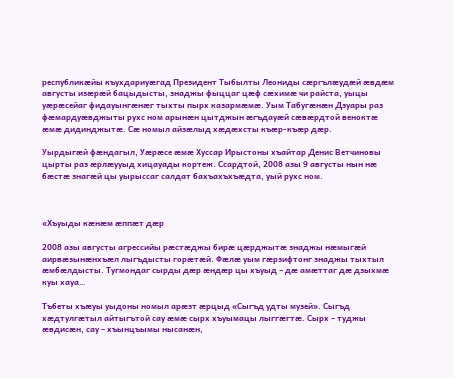республикæйы къухдариуæгад Президент Тыбылты Леониды сæргълæудæй æвдæм августы изæрæй бацыдысты, знаджы фыццаг цæф сæхимæ чи райста, уыцы уæрæсейаг фидауынгæнæг тыхты пырх казармæмæ. Уым Табугæнæн Дзуары раз фæмардуæвджыты рухс ном арынæн цытджын æгъдауæй сæвæрдтой веноктæ æмæ дидинджытæ. Сæ номыл айзæлыд хæдæхсты къæр-къæр дæр.

Уырдыгæй фæндагыл, Уæрæсе æмæ Хуссар Ирыстоны хъайтар Денис Ветчиновы цырты раз æрлæууыд хицауады кортеж. Ссардтой, 2008 азы 9 августы нын нæ бæстæ знагæй цы уырыссаг салдат бахъахъхъæдта, уый рухс ном.



«Хъуыды кæнæм æппæт дæр

2008 азы августы агрессийы рæстæджы бирæ цæрджытæ знаджы нæмыгæй аирвæзынæнхъæл лыгъдысты горæтæй. Фæлæ уым гæрзифтонг знаджы тыхтыл æмбæлдысты. Тугмондаг сырды дæр æндæр цы хъуыд – дæ амæттаг дæ дзыхмæ куы хауа…

Тъбеты хъæуы уыдоны номыл арæзт æрцыд «Сыгъд удты музей». Сыгъд хæдтулгæтыл айтыгътой сау æмæ сырх хъуымацы лыггæгтæ. Сырх – туджы æвдисæн, сау – хъынцъымы нысанæн,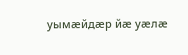уымæйдæр йæ уæлæ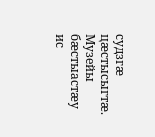судзгæ цæстысыгтæ. Музейы бæстыастæу ис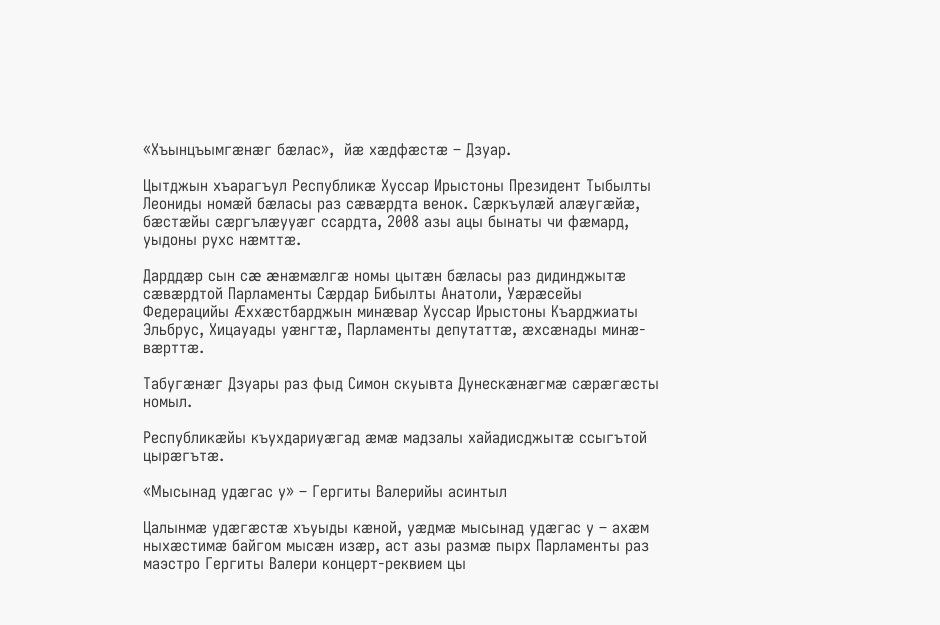«Хъынцъымгæнæг бæлас»,  йæ хæдфæстæ – Дзуар.

Цытджын хъарагъул Республикæ Хуссар Ирыстоны Президент Тыбылты Леониды номæй бæласы раз сæвæрдта венок. Сæркъулæй алæугæйæ, бæстæйы сæргълæууæг ссардта, 2008 азы ацы бынаты чи фæмард, уыдоны рухс нæмттæ.

Дарддæр сын сæ æнæмæлгæ номы цытæн бæласы раз дидинджытæ сæвæрдтой Парламенты Сæрдар Бибылты Анатоли, Уæрæсейы Федерацийы Æххæстбарджын минæвар Хуссар Ирыстоны Къарджиаты Эльбрус, Хицауады уæнгтæ, Парламенты депутаттæ, æхсæнады минæ-вæрттæ.

Табугæнæг Дзуары раз фыд Симон скуывта Дунескæнæгмæ сæрæгæсты номыл.

Республикæйы къухдариуæгад æмæ мадзалы хайадисджытæ ссыгътой цырæгътæ.

«Мысынад удæгас у» – Гергиты Валерийы асинтыл

Цалынмæ удæгæстæ хъуыды кæной, уæдмæ мысынад удæгас у – ахæм ныхæстимæ байгом мысæн изæр, аст азы размæ пырх Парламенты раз маэстро Гергиты Валери концерт-реквием цы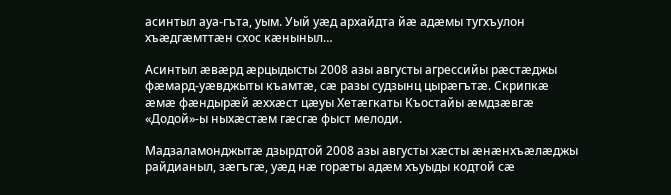асинтыл ауа-гъта, уым. Уый уæд архайдта йæ адæмы тугхъулон хъæдгæмттæн схос кæныныл…

Асинтыл æвæрд æрцыдысты 2008 азы августы агрессийы рæстæджы фæмард-уæвджыты къамтæ, сæ разы судзынц цырæгътæ. Скрипкæ æмæ фæндырæй æххæст цæуы Хетæгкаты Къостайы æмдзæвгæ «Додой»-ы ныхæстæм гæсгæ фыст мелоди.

Мадзаламонджытæ дзырдтой 2008 азы августы хæсты æнæнхъæлæджы райдианыл, зæгъгæ, уæд нæ горæты адæм хъуыды кодтой сæ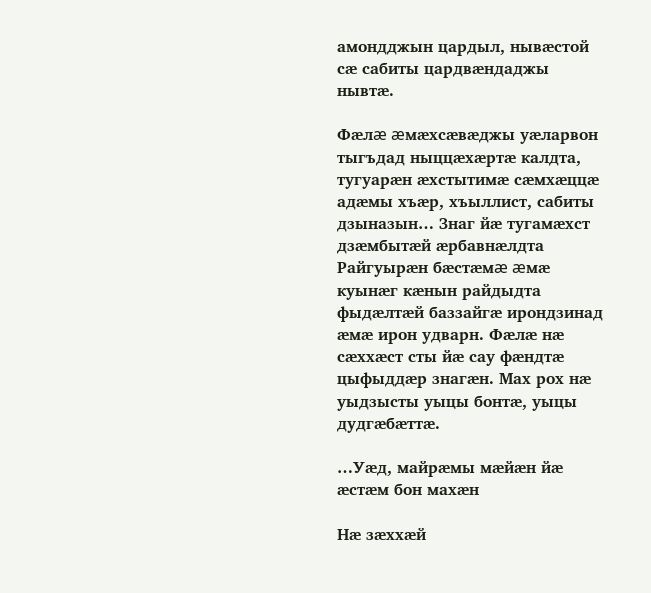амондджын цардыл, нывæстой сæ сабиты цардвæндаджы нывтæ.

Фæлæ æмæхсæвæджы уæларвон тыгъдад ныццæхæртæ калдта, тугуарæн æхстытимæ сæмхæццæ адæмы хъæр, хъыллист, сабиты дзыназын… Знаг йæ тугамæхст дзæмбытæй æрбавнæлдта Райгуырæн бæстæмæ æмæ куынæг кæнын райдыдта фыдæлтæй баззайгæ ирондзинад æмæ ирон удварн. Фæлæ нæ сæххæст сты йæ сау фæндтæ цыфыддæр знагæн. Мах рох нæ уыдзысты уыцы бонтæ, уыцы дудгæбæттæ.

…Уæд, майрæмы мæйæн йæ æстæм бон махæн

Нæ зæххæй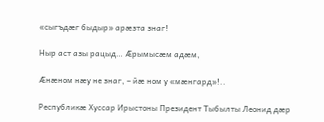«сыгъдæг быдыр» арæзта знаг!

Ныр аст азы рацыд… Æрымысæм адæм,

Æнæном нæу не знаг, – йæ ном у «мæнгард»!..

Республикæ Хуссар Ирыстоны Президент Тыбылты Леонид дæр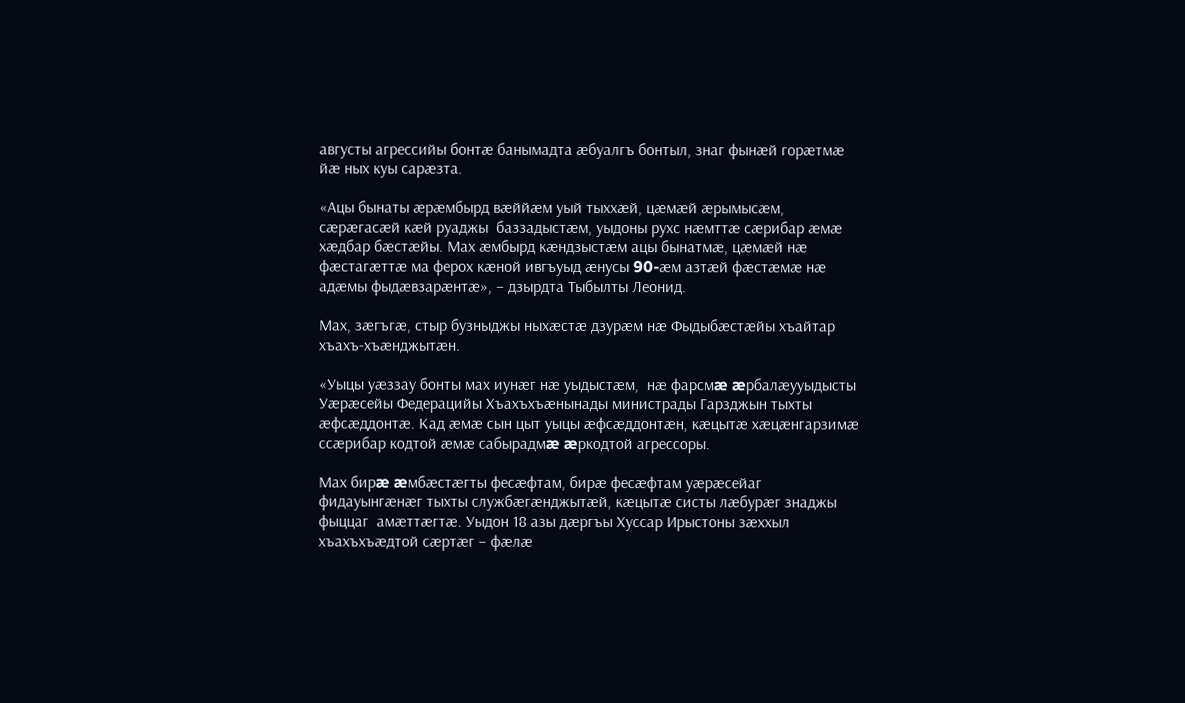августы агрессийы бонтæ банымадта æбуалгъ бонтыл, знаг фынæй горæтмæ йæ ных куы сарæзта.

«Ацы бынаты æрæмбырд вæййæм уый тыххæй, цæмæй æрымысæм, сæрæгасæй кæй руаджы  баззадыстæм, уыдоны рухс нæмттæ сæрибар æмæ хæдбар бæстæйы. Мах æмбырд кæндзыстæм ацы бынатмæ, цæмæй нæ фæстагæттæ ма ферох кæной ивгъуыд æнусы 90-æм азтæй фæстæмæ нæ адæмы фыдæвзарæнтæ», – дзырдта Тыбылты Леонид.

Мах, зæгъгæ, стыр бузныджы ныхæстæ дзурæм нæ Фыдыбæстæйы хъайтар хъахъ-хъæнджытæн.

«Уыцы уæззау бонты мах иунæг нæ уыдыстæм,  нæ фарсмæ æрбалæууыдысты Уæрæсейы Федерацийы Хъахъхъæнынады министрады Гарзджын тыхты æфсæддонтæ. Кад æмæ сын цыт уыцы æфсæддонтæн, кæцытæ хæцæнгарзимæ ссæрибар кодтой æмæ сабырадмæ æркодтой агрессоры.

Мах бирæ æмбæстæгты фесæфтам, бирæ фесæфтам уæрæсейаг фидауынгæнæг тыхты службæгæнджытæй, кæцытæ систы лæбурæг знаджы фыццаг  амæттæгтæ. Уыдон 18 азы дæргъы Хуссар Ирыстоны зæххыл хъахъхъæдтой сæртæг – фæлæ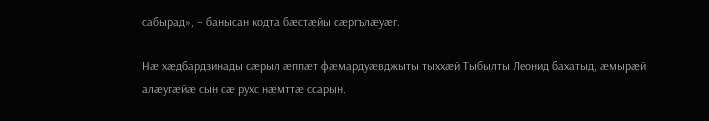сабырад», – банысан кодта бæстæйы сæргълæуæг.

Нæ хæдбардзинады сæрыл æппæт фæмардуæвджыты тыххæй Тыбылты Леонид бахатыд, æмырæй алæугæйæ сын сæ рухс нæмттæ ссарын.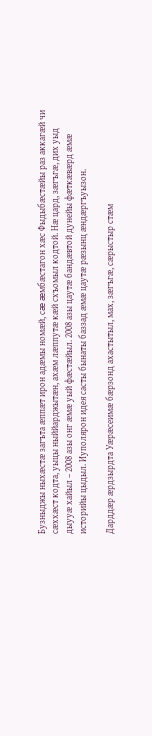Бузныджы ныхæстæ загъта æппæт ирон адæмы номæй, сæ æмбæстагон хæс Фыдыбæстæйы раз аккагæй чи сæххæст кодта, уыцы ныййарджытæн, ахæм лæппутæ кæй схъомыл кодтой. Нæ цард, зæгъгæ, дих уыд дыууæ хайыл – 2008 азы онг æмæ уый фæстæйыл. 2008 азы цаутæ бандæвтой дунейы фæткæвæрд æмæ   историйы цыдыл. Иуполярон идея састы бынаты баззад æмæ цаутæ рæзынц æндæргъуызон.

Дарддæр æрдзырдта Уæрæсеимæ бæрзонд ахастытыл, мах, зæгъгæ, сæрыстыр стæм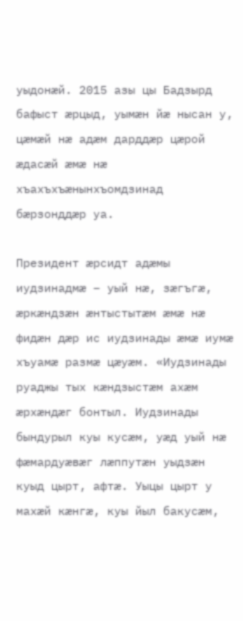уыдонæй. 2015 азы цы Бадзырд бафыст æрцыд, уымæн йæ нысан у, цæмæй нæ адæм дарддæр цæрой æдасæй æмæ нæ хъахъхъæнынхъомдзинад бæрзонддæр уа.

Президент æрсидт адæмы иудзинадмæ – уый нæ, зæгъгæ, æркæндзæн æнтыстытæм æмæ нæ фидæн дæр ис иудзинады æмæ иумæ хъуамæ размæ цæуæм. «Иудзинады руаджы тых кæндзыстæм ахæм æрхæндæг бонтыл. Иудзинады бындурыл куы кусæм, уæд уый нæ фæмардуæвæг лæппутæн уыдзæн куыд цырт, афтæ. Уыцы цырт у махæй кæнгæ, куы йыл бакусæм,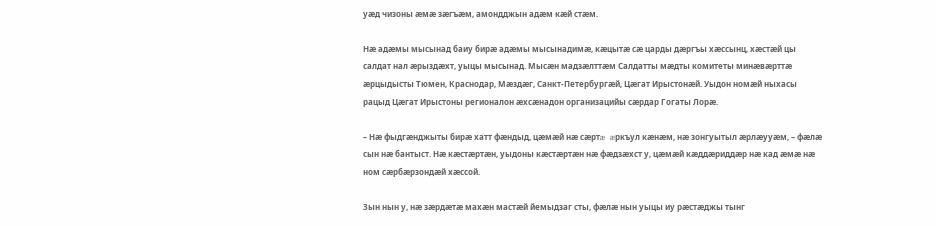уæд чизоны æмæ зæгъæм, амондджын адæм кæй стæм.

Нæ адæмы мысынад баиу бирæ адæмы мысынадимæ, кæцытæ сæ царды дæргъы хæссынц, хæстæй цы салдат нал æрыздæхт, уыцы мысынад. Мысæн мадзæлттæм Салдатты мæдты комитеты минæвæрттæ æрцыдысты Тюмен, Краснодар, Мæздæг, Санкт-Петербургæй, Цæгат Ирыстонæй. Уыдон номæй ныхасы рацыд Цæгат Ирыстоны регионалон æхсæнадон организацийы сæрдар Гогаты Лорæ.

– Нæ фыдгæнджыты бирæ хатт фæндыд, цæмæй нæ сæртæ æркъул кæнæм, нæ зонгуытыл æрлæууæм, – фæлæ сын нæ бантыст. Нæ кæстæртæн, уыдоны кæстæртæн нæ фæдзæхст у, цæмæй кæддæриддæр нæ кад æмæ нæ ном сæрбæрзондæй хæссой.

Зын нын у, нæ зæрдæтæ махæн мастæй йемыдзаг сты, фæлæ нын уыцы иу рæстæджы тынг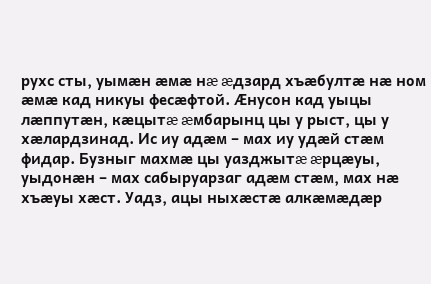рухс сты, уымæн æмæ нæ æдзард хъæбултæ нæ ном æмæ кад никуы фесæфтой. Æнусон кад уыцы лæппутæн, кæцытæ æмбарынц цы у рыст, цы у хæлардзинад. Ис иу адæм – мах иу удæй стæм фидар. Бузныг махмæ цы уазджытæ æрцæуы, уыдонæн – мах сабыруарзаг адæм стæм, мах нæ хъæуы хæст. Уадз, ацы ныхæстæ алкæмæдæр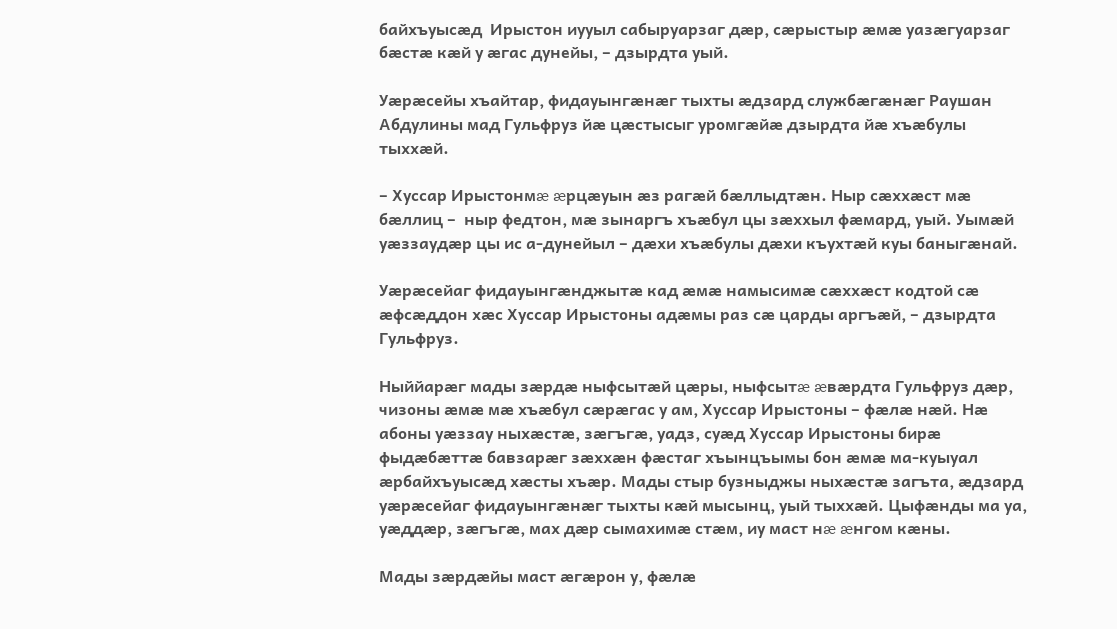байхъуысæд  Ирыстон иууыл сабыруарзаг дæр, сæрыстыр æмæ уазæгуарзаг бæстæ кæй у æгас дунейы, – дзырдта уый.

Уæрæсейы хъайтар, фидауынгæнæг тыхты æдзард службæгæнæг Раушан Абдулины мад Гульфруз йæ цæстысыг уромгæйæ дзырдта йæ хъæбулы тыххæй.

– Хуссар Ирыстонмæ æрцæуын æз рагæй бæллыдтæн. Ныр сæххæст мæ бæллиц –  ныр федтон, мæ зынаргъ хъæбул цы зæххыл фæмард, уый. Уымæй уæззаудæр цы ис а-дунейыл – дæхи хъæбулы дæхи къухтæй куы баныгæнай.

Уæрæсейаг фидауынгæнджытæ кад æмæ намысимæ сæххæст кодтой сæ æфсæддон хæс Хуссар Ирыстоны адæмы раз сæ царды аргъæй, – дзырдта Гульфруз.

Ныййарæг мады зæрдæ ныфсытæй цæры, ныфсытæ æвæрдта Гульфруз дæр, чизоны æмæ мæ хъæбул сæрæгас у ам, Хуссар Ирыстоны – фæлæ нæй. Нæ абоны уæззау ныхæстæ, зæгъгæ, уадз, суæд Хуссар Ирыстоны бирæ фыдæбæттæ бавзарæг зæххæн фæстаг хъынцъымы бон æмæ ма-куыуал æрбайхъуысæд хæсты хъæр. Мады стыр бузныджы ныхæстæ загъта, æдзард уæрæсейаг фидауынгæнæг тыхты кæй мысынц, уый тыххæй. Цыфæнды ма уа, уæддæр, зæгъгæ, мах дæр сымахимæ стæм, иу маст нæ æнгом кæны.

Мады зæрдæйы маст æгæрон у, фæлæ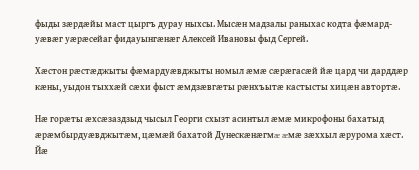фыды зæрдæйы маст цыргъ дурау ныхсы. Мысæн мадзалы раныхас кодта фæмард-уæвæг уæрæсейаг фидауынгæнæг Алексей Ивановы фыд Сергей.

Хæстон рæстæджыты фæмардуæвджыты номыл æмæ сæрæгасæй йæ цард чи дарддæр кæны, уыдон тыххæй сæхи фыст æмдзæвгæты рæнхъытæ кастысты хицæн автортæ.

Нæ горæты æхсæзаздзыд чысыл Георги схызт асинтыл æмæ микрофоны бахатыд æрæмбырдуæвджытæм, цæмæй бахатой Дунескæнæгмæ æмæ зæххыл æрурома хæст. Йæ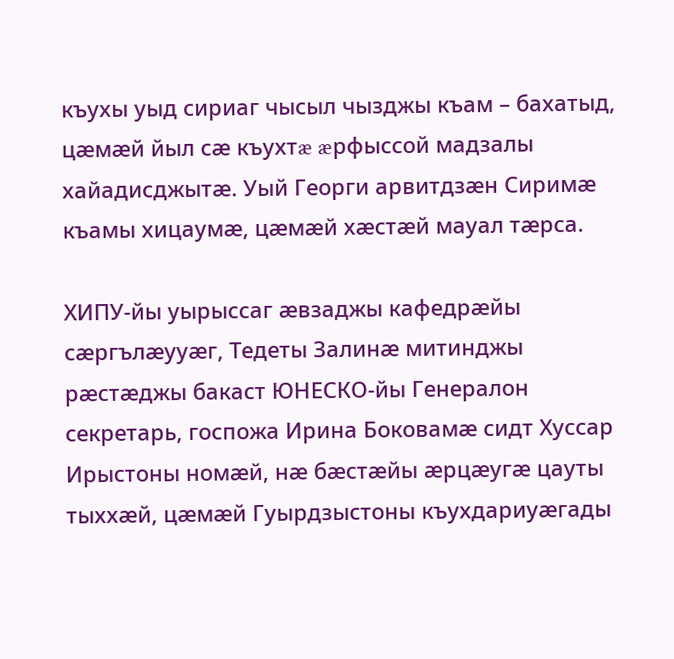къухы уыд сириаг чысыл чызджы къам – бахатыд, цæмæй йыл сæ къухтæ æрфыссой мадзалы хайадисджытæ. Уый Георги арвитдзæн Сиримæ къамы хицаумæ, цæмæй хæстæй мауал тæрса.

ХИПУ-йы уырыссаг æвзаджы кафедрæйы сæргълæууæг, Тедеты Залинæ митинджы рæстæджы бакаст ЮНЕСКО-йы Генералон секретарь, госпожа Ирина Боковамæ сидт Хуссар Ирыстоны номæй, нæ бæстæйы æрцæугæ цауты тыххæй, цæмæй Гуырдзыстоны къухдариуæгады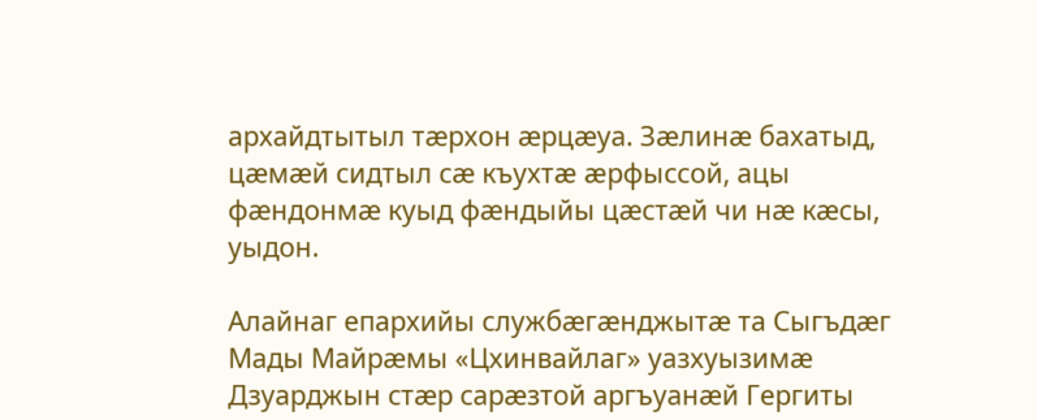архайдтытыл тæрхон æрцæуа. Зæлинæ бахатыд, цæмæй сидтыл сæ къухтæ æрфыссой, ацы фæндонмæ куыд фæндыйы цæстæй чи нæ кæсы, уыдон.

Алайнаг епархийы службæгæнджытæ та Сыгъдæг Мады Майрæмы «Цхинвайлаг» уазхуызимæ Дзуарджын стæр сарæзтой аргъуанæй Гергиты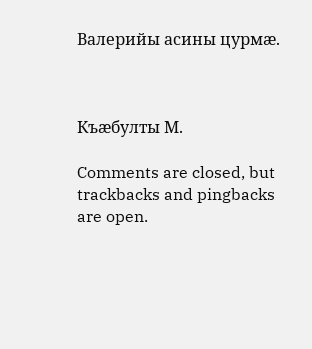Валерийы асины цурмæ.



Къæбулты М.

Comments are closed, but trackbacks and pingbacks are open.